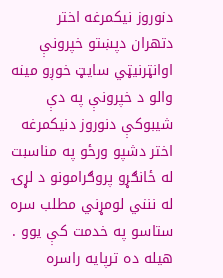دنوروز نیکمرغه اختر
دتهران دپښتو خپرونې اوانټرنیټي سایټ خوږو مینه والو د خپرونې په دې شیبوکې دنوروز دنیکمرغه اختر دشپو ورځو په مناسبت له ځانګړو پروګرامونو د لړۍ له ننني لومړني مطلب سره ستاسو په خدمت کې یوو . هیله ده ترپایه راسره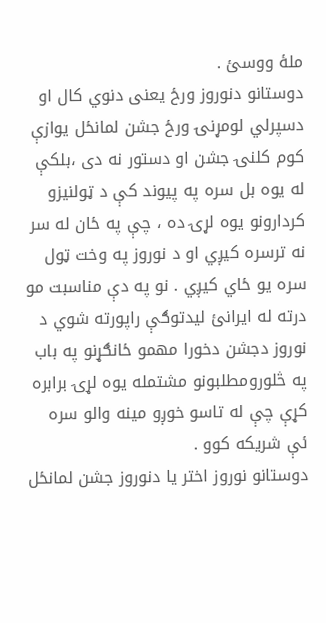ملۀ ووسئ .
دوستانو دنوروز ورځ یعنی دنوي کال او دسپرلي لومړنۍ ورځ جشن لمانځل یوازې کوم کلنۍ جشن او دستور نه دی ،بلکې له یوه بل سره په پيوند کې د ټولنیزو کردارونو یوه لړۍ ده ، چې په ځان له سر نه ترسره کیږي او د نوروز په وخت ټول سره یو ځاي کیږي . نو په دې مناسبت مو درته له ایرانئ لیدتوګې راپورته شوي د نوروز دجشن دخورا مهمو ځانګړنو په باب په څلورومطلبونو مشتمله یوه لړۍ برابره کړې چې له تاسو خوږو مینه والو سره ئې شریکه کوو .
دوستانو نوروز اختر یا دنوروز جشن لمانځل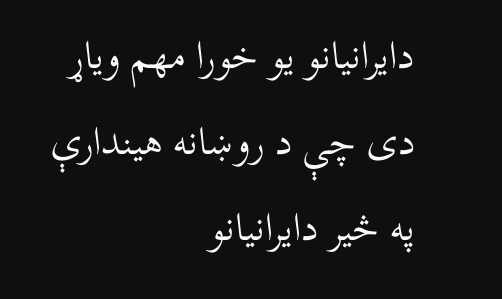دایرانیانو یو خورا مهم ویاړ دی چې د روښانه هیندارې په څير دایرانیانو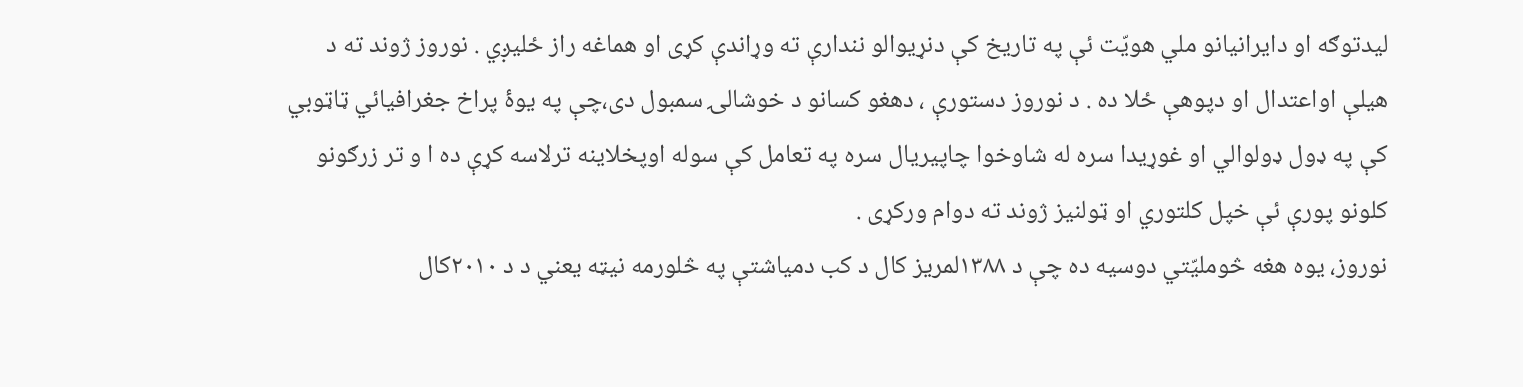لیدتوګه او دایرانیانو ملي هويّت ئې په تاریخ کې دنړیوالو نندارې ته وړاندې کړی او هماغه راز ځلیږي . نوروز ژوند ته د هیلې اواعتدال او دپوهې ځلا ده . د نوروز دستورې ، دهغو کسانو د خوشالۍ سمبول دی،چې په یوۀ پراخ جغرافیائي ټاټوبي کې په ډول ډولوالي او غوړیدا سره له شاوخوا چاپيریال سره په تعامل کې سوله اوپخلاینه ترلاسه کړې ده ا و تر زرګونو کلونو پورې ئې خپل کلتوري او ټولنیز ژوند ته دوام ورکړی .
نوروز، یوه هغه څوملیّتي دوسیه ده چې د ۱۳۸۸لمریز کال د کب دمیاشتې په څلورمه نیټه یعني د د ۲۰۱۰کال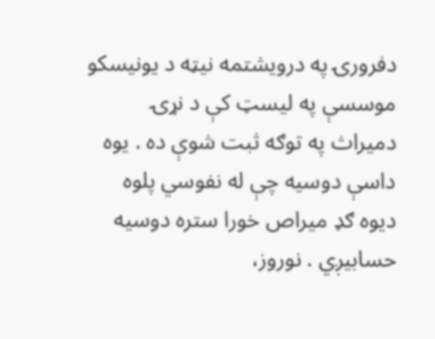دفرورۍ په درویشتمه نیټه د یونیسکو موسسې په لیسټ کې د نړۍ دمیراث په توګه ثبت شوې ده . یوه داسې دوسیه چې له نفوسي پلوه دیوه ګډ میراص خورا ستره دوسیه حسابیږي . نوروز،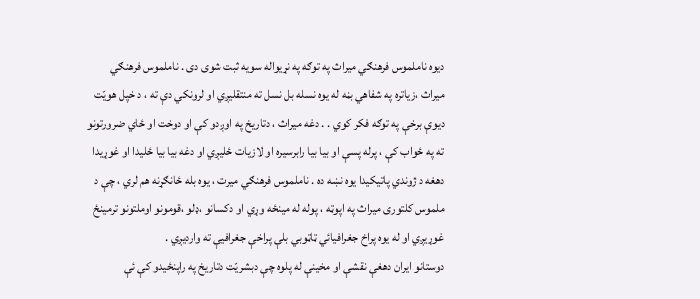دیوه ناملموس فرهنګي میراث په توګه په نړیواله سویه ثبت شوی دی . ناملموس فرهنګي میراث ،زیاتره په شفاهي بڼه له یوه نسله بل نسل ته منتقلیږي او لرونکي دې ته ، د خپل هویّت دیوې برخې په توګه فکر کوي . . دغه میراث ، دتاریخ په اوږدو کې او دوخت او ځاي ضرورتونو ته په ځواب کې ، پرله پسې او بیا بیا رابرسیره او لازیات ځلیږي او دغه بیا بیا ځلیدا او غوړیدا دهغه د ژوندي پاتیکیدا یوه نښه ده . ناملموس فرهنګي میرت ، یوه بله ځانګړنه هم لري ، چې د ملموس کلتوری میراث په اپوټه ، پوله له مینځه وړي او دکسانو ،ډلو ،قومونو اوملتونو ترمینځ غوړیږي او له یوه پراخ جغرافیائي ټاټوبي بلې پراخې جغرافیې ته واردیږي .
دوستانو ایران دهغې نقشې او مخینې له پلوه چې دبشریّت دتاریخ په راپنځیدو کې ئې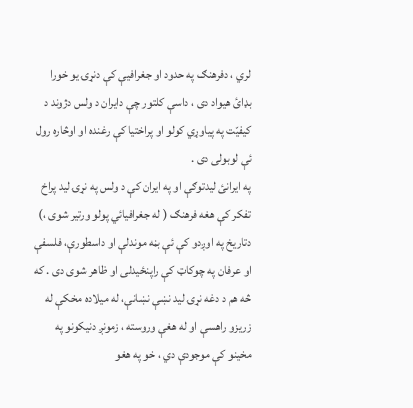لري ، دفرهنګ په حدود او جغرافیې کې دنړۍ یو خورا بډائ هیواد دی ، داسې کلتور چې دایران د ولس دژوند د کیفیّت په پیاوړي کولو او پراختیا کې رغنده او اوڅاره رول ئې لوبولی دی .
په ایرانئ لیدتوګې او په ایران کې د ولس په نړۍ لید پراخ تفکر کې هغه فرهنګ ( له جغرافیائي پولو ورتیر شوی ،) دتاریخ په اوږدو کې ئې بڼه موندلې او داسطورې، فلسفې او عرفان په چوکاټ کې راپنځیدلی او ظاهر شوی دی . که څه هم د دغه نړۍ لید نښې نښانې، له میلاده مخکې له زریزو راهسې او له هغې وروسته ، زمونږ دنیکونو په مخینو کې موجودې دي ، خو په هغو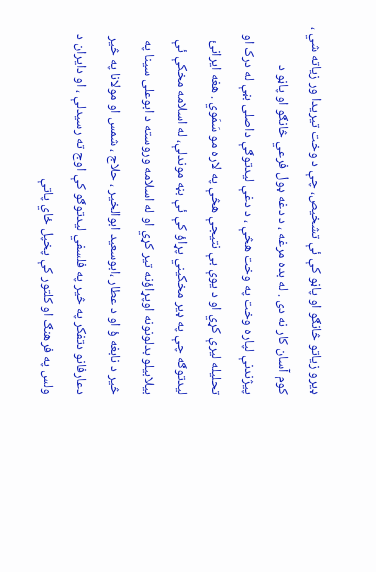ډيرو زیاتو څانګو او پاڼو کې ئې تشخیص، چې د وخت تیریدا ور زیاته شي ، کوم آسان کار نه دی . له بده مرغه ، د دغه ډول فرعي څانګو او پاڼو د پيژندنې لپاره وخت په وخت هڅې ، د دغې لیدتوګې داصلی بڼې له درک او تحلیله لیرې کړي او د یوې بې نتیجې هڅې په لاره مو سَمَوي . هغه ایرانئ لیدتوګه چې په ډير مخکیني پړاؤ کې ئې بڼه موندلې، له اسلامه مخکې ئې بیلابیلو بدلونونه اوپړاؤنه تیر کړي او له اسلامه وروسته د ابوعلی سینا په څير د نابغه ؤ او د عطار ،ابوسعید ابوالخیر ، حلاج ، شمس او مولانا په څير دعارفانو دتفکر په څير په فلسفي لیدتوګو کې اوج ته رسیدلې ، او دایران د ولس په فرهنګ او کلتور کې پخپل ځاي پاتې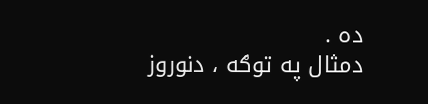ده .
دمثال په توګه ، دنوروز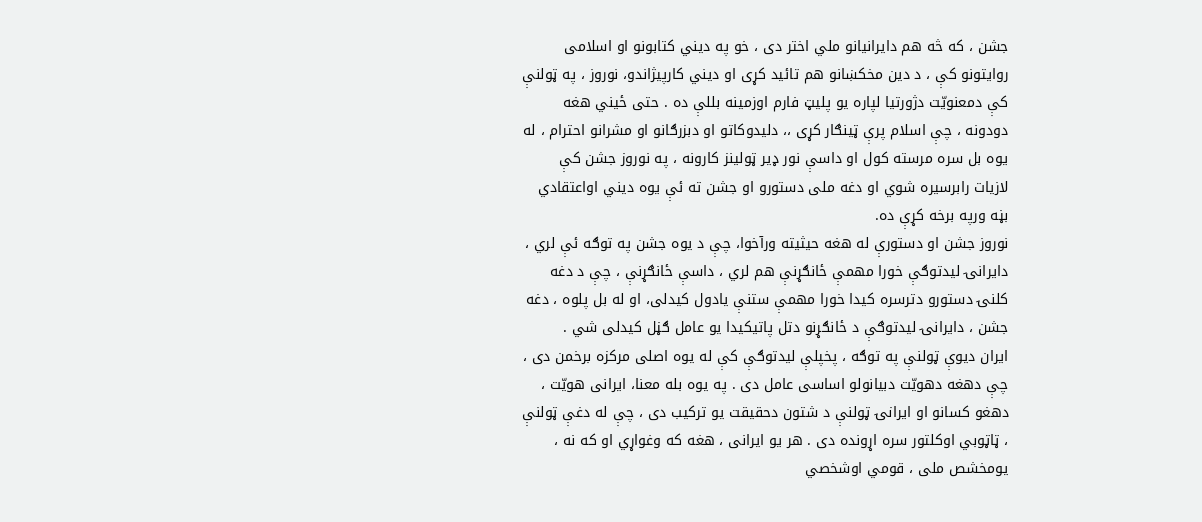جشن ، که څه هم دایرانیانو ملي اختر دی ، خو په دیني کتابونو او اسلامی روایتونو کې ، د دین مخکښانو هم تائيد کړی او دیني کارپيژاندو، نوروز ، په ټولنې کې دمعنویّت دژورتیا لپاره یو پلیټ فارم اوزمینه بللې ده . حتی ځیني هغه دودونه ، چې اسلام پرې ټينګار کړی ،، دلیدوکاتو او دبزرګانو او مشرانو احترام ، له یوه بل سره مرسته کول او داسې نور ډير ټولینز کارونه ، په نوروز جشن کې لازیات رابرسیره شوي او دغه ملی دستورو او جشن ته ئې یوه دیني اواعتقادي بڼه ورپه برخه کړې ده.
نوروز جشن او دستورې له هغه حیثیته ورآخوا، چې د یوه جشن په توګه ئې لري ، دایرانۍ لیدتوګې خورا مهمې ځانګړنې هم لري ، داسې ځانګړنې ، چې د دغه کلنۍ دستورو دترسره کیدا خورا مهمې ستنې یادول کیدلی، او له بل پلوه ، دغه جشن ، دایرانۍ لیدتوګې د ځانګړنو دتل پاتیکیدا یو عامل ګڼل کیدلی شي .
ایران دیوې ټولنې په توګه ، پخپلې لیدتوګې کې له یوه اصلی مرکزه برخمن دی ، چې دهغه دهویّت دبیانولو اساسی عامل دی . په یوه بله معنا، ایرانی هویّت ، دهغو کسانو او ایرانۍ ټولنې د شتون دحقیقت یو ترکیب دی ، چې له دغې ټولنې ، ټاټوبي اوکلتور سره اړونده دی . هر یو ایرانی ، هغه که وغواړي او که نه ، یومخشص ملی ، قومي اوشخصي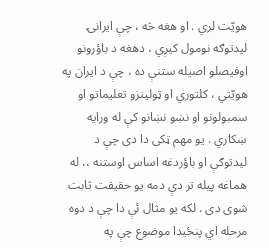هویّت لري . او هغه څه ، چې ایرانۍ لیدتوګه نومول کیږي ، دهغه د باؤرونو اوفیصلو اصیله ستنې ده ، چې د ایران په هویّتي ، کلتوري او ټولینزو تعلیماتو او سمبولونو او نښو نښانو کې له ورایه ښکاري . یو مهم ټکی دا دی چې د لیدتوګې او باؤردغه اساس اوستنه ،، له هماغه پیله تر دې دمه یو حقیقت ثابت شوی دی . لکه یو مثال ئې دا چې د دوه مرحله اي پنځیدا موضوع چې په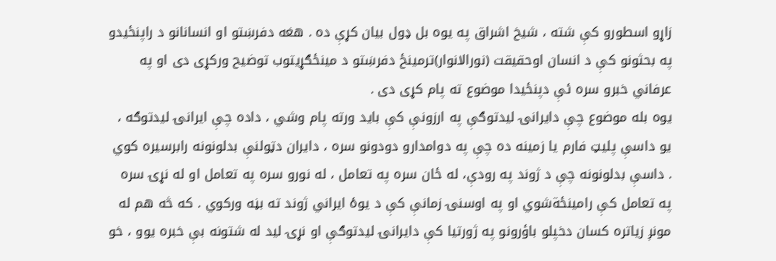زاړو اسطورو کې شته ، شیخ اشراق په یوه بل ډول بیان کړې ده . هغه دفرښتو او انسانانو د راپنځیدو په بحثونو کې د انسان اوحقیقت (نورالانوار)ترمینځ دفرښتو د مینځګړیتوب توضیح ورکړی دی او په عرفاني خبرو سره ئې دپنځيدا موضوع ته پام کړی دی .
یوه بله موضوع چې دایرانۍ لیدتوګې په ارزونې کې باید ورته پام وشي ، داده چې ایرانۍ لیدتوګه ، یو داسې پلیټ فارم یا زمینه ده چې په دوامدارو دودونو سره ، دایران دټولنې بدلونونه رابرسیره کوي . داسې بدلونونه چې د ژوند په رودې، له ځان سره په تعامل ، له نورو سره په تعامل او له نړۍ سره په تعامل کې رامینځةشوي او په اوسنۍ زمانې کې د یوۀ ایراني ژوند ته بڼه ورکوي . که څه هم له مونږ زیاتره کسان دخپلو باؤرونو په ژورتیا کې دایرانۍ لیدتوګې او نړۍ لید له شتونه بې خبره یوو ، خو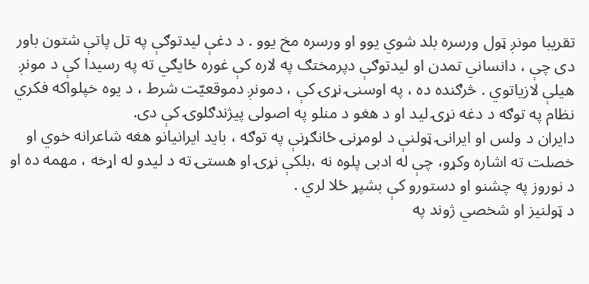تقریبا مونږ ټول ورسره بلد شوي یوو او ورسره مخ یوو . د دغې لیدتوګې په تل پاتې شتون باور دی چې ، دانساني تمدن او لیدتوګې دپرمختګ په لاره کې غوره ځايګي ته په رسیدا کې د مونږ هیلې لازیاتوي . څرګنده ده ، په اوسنۍ نړۍ کې ، دمونږ دموقعیّت شرط ، د یوه خپلواکه فکري نظام په توګه د دغه نړۍ لید او د هغو د منلو په اصولی پيژندګلوۍ کې دی.
دایران د ولس او ایرانۍ ټولنې د لومړنۍ ځانګړنې په توګه ، باید ایرانیانو هغه شاعرانه خوي او خصلت ته اشاره وکړو، چې له ادبی پلوه نه ،بلکې نړۍ او هستۍ ته د لیدو له اړخه ، مهمه ده او د نوروز په چشنو او دستورو کې بشپړ ځلا لري .
د ټولنیز او شخصي ژوند په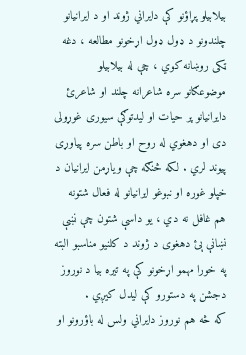بیلابیلو پړاؤنو کې دایراني ژوند او د ایرانیانو چلندونو د ډول ډول اړخونو مطالعه ، دغه ټکی روښانه کوي ، چې له بیلابیلو موضوعګانو سره شاعرانه چلند او شاعرئ دایرانیانو پر حیات او لیدتوګې سیوری غوړولی دی او دهغوي له روح او باطن سره پياوړی پیوند لري . لکه څنګه چې ویاړمن ایرانیان د خپلو غوره او نبوغو ایرانیانو له فعال شتونه هم غافل نه دي ، یو داسې شتون چې نښې نښانې ېئ دهغوی د ژوند د کلنیو مناسبو البته په خورا مهمو اړخونو کې په تیره بیا د نوروز دجشن په دستورو کې لیدل کیږي .
که څه هم نوروز دایراني ولس له باؤرونو او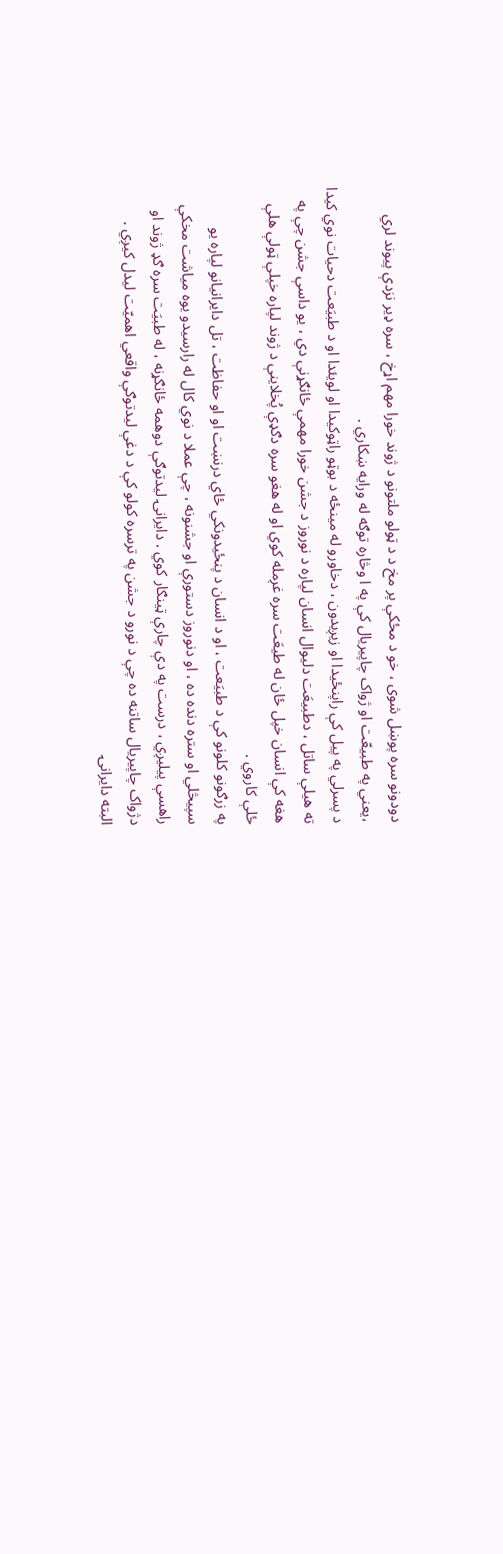دودونو سره پوښل شوی ، خو د مځکې پر مخ د د ټولو ملتونو د ژوند خورا مهم اړخ ، سره ډير نزدې پیوند لري ،یعني په طبیعّت او ژواک چاپيریال کې په ا وڅاره توګه له ورایه ښکاري .
د پسرلي په پیل کې راپنځیدا او زیږیدون ، دخاورو له مینځه د بوټو راټوکیدا او لویئدا او د طبیَعت دحیات نوي کیدا ته هیلې ساتل ، دطبیعَت دلیوال انسان لپاره د نوروز د جشن خورا مهمې ځانګړنې دي ، یو داسې جشن چې په هغه کې انسان خپل ځان له طیعَت سره غږمله کوي او له هغو سره دګډې پُخلاینې د ژوند لپاره خپلې ټولې هلې ځلې کاروي .
په زرګونو کلونو کې د طبیَعت ، او د انسان د پنځیدونکي ځاي درنښت او او حفاظت ، تل دایرانیانو لپاره یو سپيڅلي او ستره دنده ده ، او دنوروز دستورې او جشنونه ، چې عملا د نوي کال له رارسیدو یوه میاشت مخکې راهسې پیلیږي ، درست په دې چارې ټينګار کوي . دایرانۍ لیدتوګې دوهمه ځانګړنه ، له طبیَت سره ګډ ژوند او دژواک چاپيریال ساتنه ده چې د نورو د جشن په ترسره کولو کې د دغې لیدتوګې واقعي اهمیّت لیدل کیږي .
البته دایرانۍ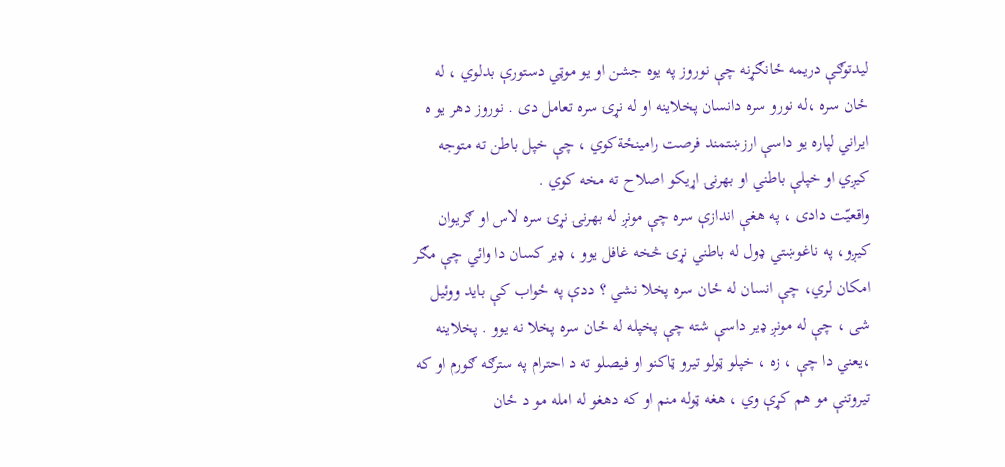لیدتوګې دریمه ځانګړنه چې نوروز په یوه جشن او یو موټي دستورې بدلوي ، له ځان سره ،له نورو سره دانسان پخلاینه او له نړۍ سره تعامل دی . نوروز دهر یو ه ایراني لپاره یو داسې ارزښتمند فرصت رامینځةکوي ، چې خپل باطن ته متوجه کیږي او خپلې باطني او بهرنۍ اړیکو اصلاح ته مخه کوي .
واقعیّت دادی ، په هغې اندازې سره چې مونږ له بهرنۍ نړۍ سره لاس او ګریوان کیږو، په ناغوښتي ډول له باطني نړۍ څخه غافل یوو ، ډير کسان دا وائي چې مګر امکان لري، چې انسان له ځان سره پخلا نشي ؟ ددې په ځواب کې باید ووئيل شی ، چې له مونږ ډير داسې شته چې پخپله له ځان سره پخلا نه یوو . پخلاینه ،یعني دا چې ، زه ، خپلو ټولو تیرو ټاکنو او فیصلو ته د احترام په سترګه ګورم او که تیروتنې مو هم کړې وي ، هغه ټوله منم او که دهغو له امله مو د ځان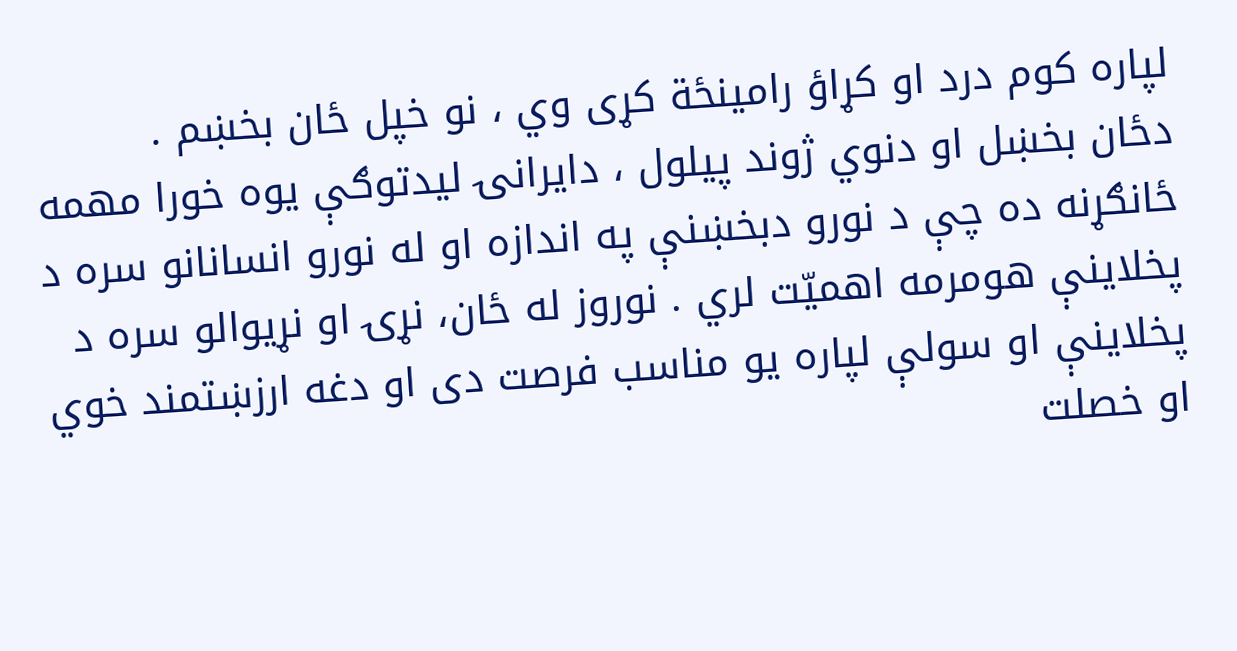لپاره کوم درد او کړاؤ رامینځة کړی وي ، نو خپل ځان بخښم .
دځان بخښل او دنوي ژوند پیلول ، دایرانۍ لیدتوګې یوه خورا مهمه ځانګړنه ده چې د نورو دبخښنې په اندازه او له نورو انسانانو سره د پخلاینې هومرمه اهمیّت لري . نوروز له ځان، نړۍ او نړیوالو سره د پخلاینې او سولې لپاره یو مناسب فرصت دی او دغه ارزښتمند خوي او خصلت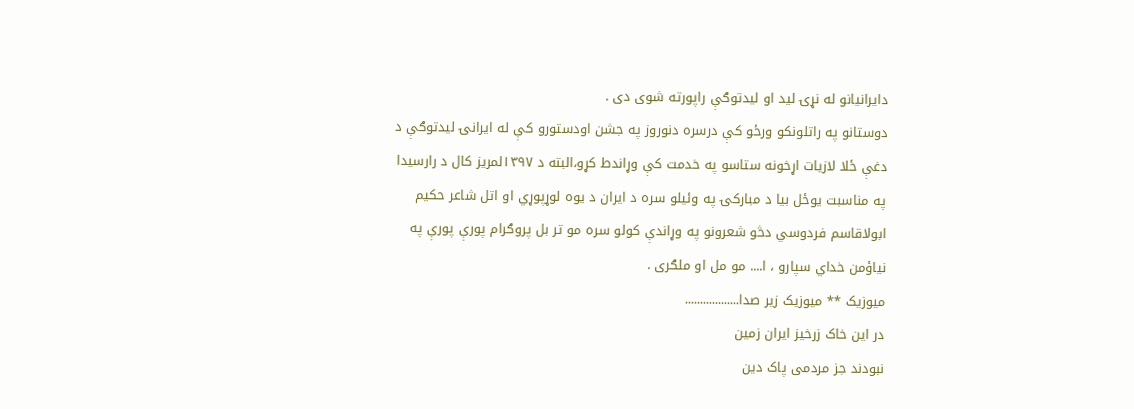دایرانیانو له نړۍ لید او لیدتوګې راپورته شوی دی .
دوستانو په راتلونکو ورځو کې درسره دنوروز په جشن اودستورو کې له ایرانۍ لیدتوګې د دغې ځلا لازیات اړخونه ستاسو په خدمت کې وړاندط کړو،البته د ۱۳۹۷لمریز کال د رارسیدا په مناسبت یوځل بیا د مبارکۍ په وئيلو سره د ایران د یوه لوړپوړي او اتل شاعر حکیم ابولاقاسم فردوسي دڅو شعرونو په وړاندې کولو سره مو تر بل پروګرام پورې پورې په نیاؤمن خداي سپارو ، ا.... مو مل او ملګری .
میوزیک ** میوزیک زیر صدا..................
در این خاک زرخیز ایران زمین
نبودند جز مردمی پاک دین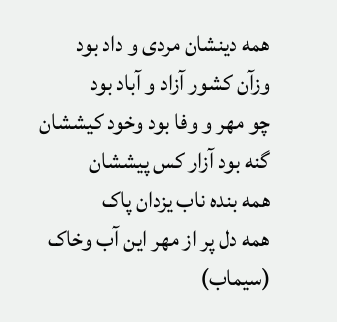همه دینشان مردی و داد بود
وزآن کشور آزاد و آباد بود
چو مهر و وفا بود وخود کیششان
گنه بود آزار کس پیششان
همه بنده ناب یزدان پاک
همه دل پر از مهر این آب وخاک
(سیماب)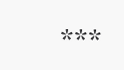***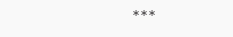***